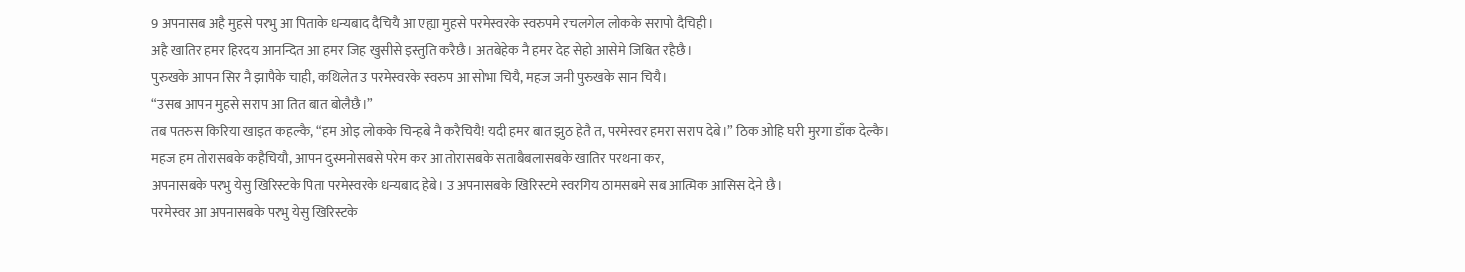9 अपनासब अहै मुहसे परभु आ पिताके धन्यबाद दैचियै आ एह्या मुहसे परमेस्वरके स्वरुपमे रचलगेल लोकके सरापो दैचिही।
अहै खातिर हमर हिरदय आनन्दित आ हमर जिह खुसीसे इस्तुति करैछै। अतबेहेक नै हमर देह सेहो आसेमे जिबित रहैछै।
पुरुखके आपन सिर नै झापैके चाही, कथिलेत उ परमेस्वरके स्वरुप आ सोभा चियै, महज जनी पुरुखके सान चियै।
“उसब आपन मुहसे सराप आ तित बात बोलैछै।”
तब पतरुस किरिया खाइत कहल्कै, “हम ओइ लोकके चिन्हबे नै करैचियै! यदी हमर बात झुठ हेतै त, परमेस्वर हमरा सराप देबे।” ठिक ओहि घरी मुरगा डाँक देल्कै।
महज हम तोरासबके कहैचियौ, आपन दुस्मनोसबसे परेम कर आ तोरासबके सताबैबलासबके खातिर परथना कर,
अपनासबके परभु येसु खिरिस्टके पिता परमेस्वरके धन्यबाद हेबे। उ अपनासबके खिरिस्टमे स्वरगिय ठामसबमे सब आत्मिक आसिस देने छै।
परमेस्वर आ अपनासबके परभु येसु खिरिस्टके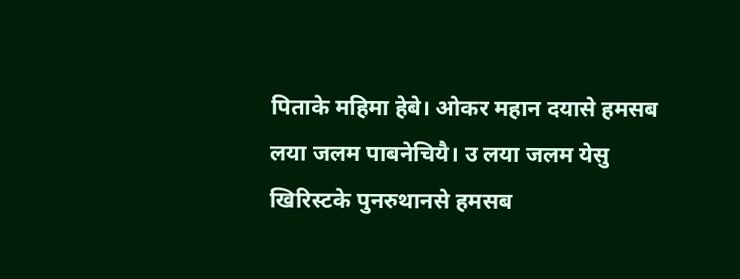पिताके महिमा हेबे। ओकर महान दयासे हमसब लया जलम पाबनेचियै। उ लया जलम येसु खिरिस्टके पुनरुथानसे हमसब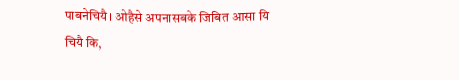पाबनेचियै। ओहैसे अपनासबके जिबित आसा यि चियै कि,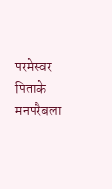परमेस्वर पिताके मनपरैबला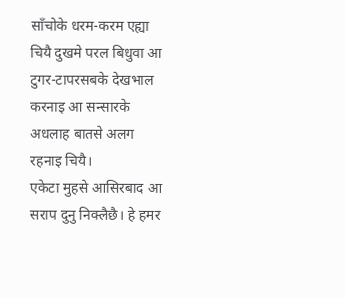साँचोके धरम-करम एह्या चियै दुखमे परल बिधुवा आ टुगर-टापरसबके देखभाल करनाइ आ सन्सारके अधलाह बातसे अलग रहनाइ चियै।
एकेटा मुहसे आसिरबाद आ सराप दुनु निक्लैछै। हे हमर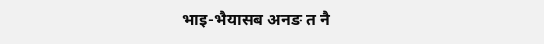भाइ-भैयासब अनङ त नै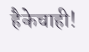हैकेचाही!